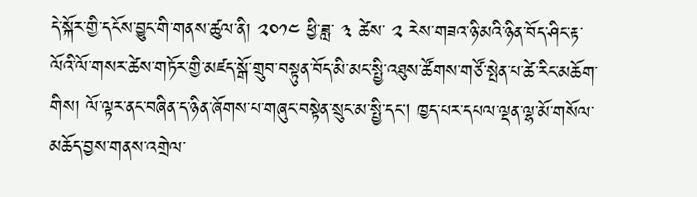དེ་སྐོར་གྱི་དངོས་བྱུང་གི་གནས་ཚུལ་ནི། ༢༠༡༤ ཕྱི་ཟླ་ ༣ ཚེས་ ༢ རེས་གཟའ་ཉི་མའི་ཉིན་བོད་ཤིང་རྟ་ལོའི་ལོ་གསར་ཚེས་གཏོར་གྱི་མཛད་སྒོ་གྲུབ་བསྟུན་བོད་མི་མང་སྤྱི་འཐུས་ཚོགས་གཙོ་སྤེན་པ་ཚེ་རིང་མཆོག་གིས། ལོ་ལྟར་ནང་བཞིན་ད་ཉིན་ཞོགས་པ་གཞུང་བསྟེན་སྲུང་མ་སྤྱི་དང། ཁྱད་པར་དཔལ་ལྡན་ལྷ་མོ་གསོལ་མཆོད་བྱས་གནས་འགྲེལ་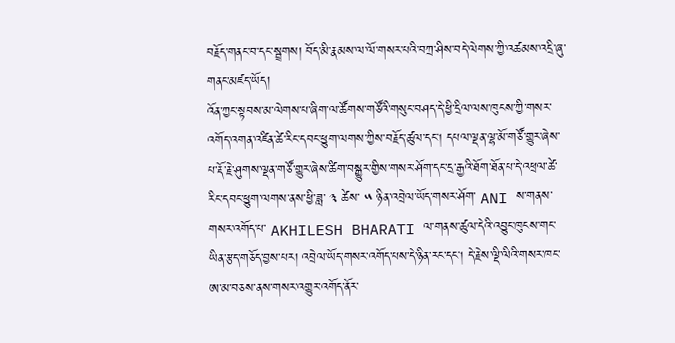བརྗོད་གནང་བ་དང་སྦྲགས། བོད་མི་རྣམས་ལ་ལོ་གསར་པའི་བཀྲ་ཤིས་བདེ་ལེགས་ཀྱི་འཚམས་འདྲི་ཞུ་གནང་མཛད་ཡོད།
འོན་ཀྱང་སྟབས་མ་ལེགས་པ་ཞིག་ལ་ཚོགས་གཙོའི་གསུང་བཤད་དེ་ཕྱི་དྲིལ་ལས་ཁུངས་ཀྱི་གསར་འགོད་འགན་འཛིན་ཚེ་རིང་དབང་ཕྱུག་ལགས་ཀྱིས་བརྗོད་ཚུལ་དང། དཔལ་ལྡན་ལྷ་མོ་གཙོ་གྱུར་ཞེས་པ་རྡོ་རྗེ་ཤུགས་ལྡན་གཙོ་གྱུར་ཞེས་ཚིག་བསྒྱུར་གྱིས་གསར་ཤོག་དང་དྲ་རྒྱའི་ཐོག་ཐོན་པ་དེ་འཕྲལ་ཚེ་རིང་དབང་ཕྱུག་ལགས་ནས་ཕྱི་ཟླ་ ༣ ཚེས་ ༥ ཉིན་འབྲེལ་ཡོད་གསར་ཤོག་ ANI ས་གནས་གསར་འགོད་པ་ AKHILESH BHARATI ལ་གནས་ཚུལ་དེའི་འབྱུང་ཁུངས་གང་ཡིན་རྩད་གཅོད་བྱས་པར། འབྲེལ་ཡོད་གསར་འགོད་པས་དེ་ཉིན་རང་དང། དེ་རྗེས་ལྡི་ལིའི་གསར་ཁང་ཨ་མ་བཅས་ནས་གསར་འགྱུར་འགོད་ནོར་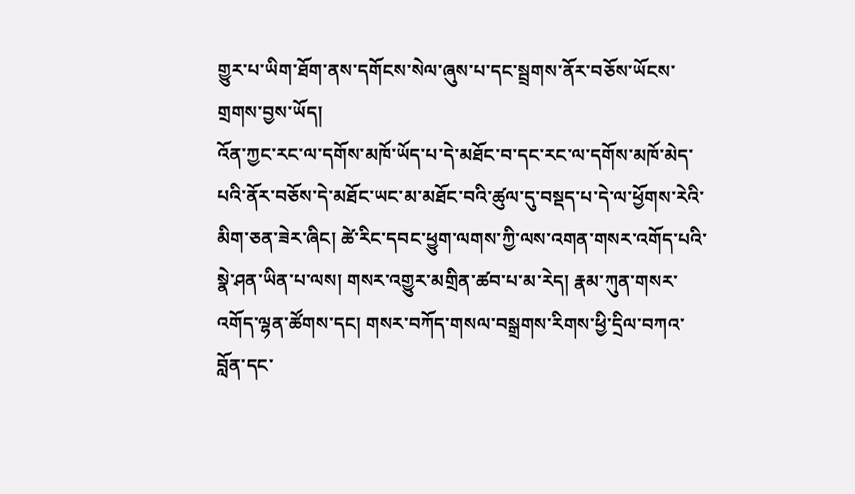གྱུར་པ་ཡིག་ཐོག་ནས་དགོངས་སེལ་ཞུས་པ་དང་སྦྲགས་ནོར་བཅོས་ཡོངས་གྲགས་བྱས་ཡོད།
འོན་ཀྱང་རང་ལ་དགོས་མཁོ་ཡོད་པ་དེ་མཐོང་བ་དང་རང་ལ་དགོས་མཁོ་མེད་པའི་ནོར་བཅོས་དེ་མཐོང་ཡང་མ་མཐོང་བའི་ཚུལ་དུ་བསྡད་པ་དེ་ལ་ཕྱོགས་རེའི་མིག་ཅན་ཟེར་ཞིང། ཚེ་རིང་དབང་ཕྱུག་ལགས་ཀྱི་ལས་འགན་གསར་འགོད་པའི་སྣེ་ཤན་ཡིན་པ་ལས། གསར་འགྱུར་མགྲིན་ཚབ་པ་མ་རེད། རྣམ་ཀུན་གསར་འགོད་ལྷན་ཚོགས་དང། གསར་བཀོད་གསལ་བསྒྲགས་རིགས་ཕྱི་དྲིལ་བཀའ་བློན་དང་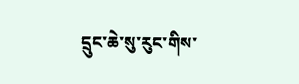དྲུང་ཆེ་སུ་རུང་གིས་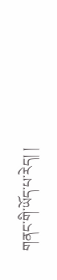གནང་གི་ཡོད་པ་རེད། །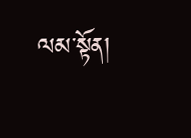ལམ་སྟོན།